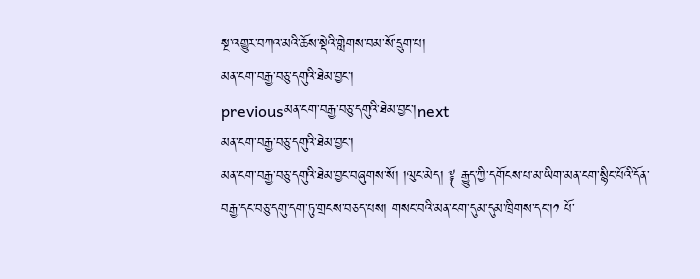སྔ་འགྱུར་བཀའ་མའི་ཆོས་སྡེའི་གླེགས་བམ་སོ་དྲུག་པ།
མན་ངག་བརྒྱ་བཅུ་དགུའི་ཐེམ་བྱང་།
previousམན་ངག་བརྒྱ་བཅུ་དགུའི་ཐེམ་བྱང་།next
མན་ངག་བརྒྱ་བཅུ་དགུའི་ཐེམ་བྱང་།
མན་ངག་བརྒྱ་བཅུ་དགུའི་ཐེམ་བྱང་བཞུགས་སོ། །ལུང་མེད། ༈ རྒྱུད་ཀྱི་དགོངས་པ་མ་ཡིག་མན་ངག་སྙིང་པོའི་དོན་བརྒྱ་དང་བཅུ་དགུ་དག་ཏུ་གྲངས་བཅད་པས། གསང་བའི་མན་ངག་དུམ་དུམ་ཁྲིགས་དང་།༡ པོ་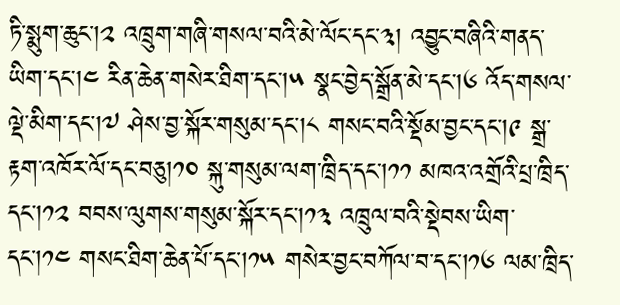ཏི་སྨུག་ཆུང་།༢ འཁྲུག་གཞི་གསལ་བའི་མེ་ལོང་དང་༣། འབྱུང་བཞིའི་གནད་ཡིག་དང་།༤ རིན་ཆེན་གསེར་ཐིག་དང་།༥ སྣང་བྱེད་སྒྲོན་མེ་དང་།༦ འོད་གསལ་ལྡེ་མིག་དང་།༧ ཤེས་བྱ་སྐོར་གསུམ་དང་།༨ གསང་བའི་སྡོམ་བྱང་དང་།༩ སྒྲ་རྟག་འཁོར་ལོ་དང་བཅུ།༡༠ སྐུ་གསུམ་ལག་ཁྲིད་དང་།༡༡ མཁའ་འགྲོའི་པྲ་ཁྲིད་དང་།༡༢ བབས་ལུགས་གསུམ་སྐོར་དང་།༡༣ འཁྲུལ་བའི་སྡེབས་ཡིག་དང་།༡༤ གསང་ཐིག་ཆེན་པོ་དང་།༡༥ གསེར་བྱང་བཀོལ་བ་དང་།༡༦ ལམ་ཁྲིད་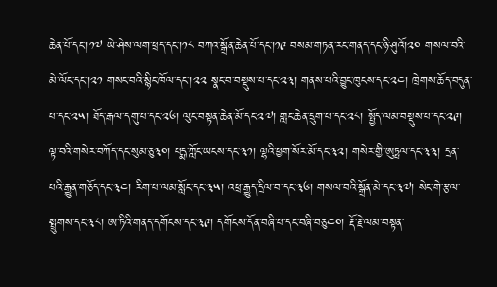ཆེན་པོ་དང་།༡༧ ཡེ་ཤེས་ལག་ཕྲད་དང་།༡༨ བཀའ་སྒྲོན་ཆེན་པོ་དང་།༡༩ བསམ་གཏན་རང་གནད་དང་ཉི་ཤུའོ།༢༠ གསལ་བའི་མེ་ལོང་དང་།༢༡ གསང་བའི་སྙིང་ཁོལ་དང་།༢༢ སྣང་བ་བསྡུས་པ་དང་༢༣། གནས་པའི་བྱུང་ཁུངས་དང་༢༤། ཁྲེགས་ཆོད་བདུན་པ་དང་༢༥། ཐོད་རྒལ་དགུ་པ་དང་༢༦། ལུང་བསྟན་ཆེན་མོ་དང་༢༧། གླང་ཆེན་དྲུག་པ་དང་༢༨། སྤྱོད་ལམ་བསྡུས་པ་དང་༢༩། ལྟ་བའི་གསེར་བཀོད་དང་སུམ་ཅུ༣༠། པདྨ་ཀློང་ཡངས་དང་༣༡། ལྷའི་ཕྱག་སོར་མོ་དང་༣༢། གསེར་གྱི་ཨུཏྤལ་དང་༣༣། དྲན་པའི་རྒྱུན་གཅོད་དང་༣༤། རིག་པ་ལམ་སློང་དང་༣༥། འཕྲ་རྒྱུད་དྲིལ་བ་དང་༣༦། གསལ་བའི་སྒྲོན་མེ་དང་༣༧། སེང་གེ་རྩལ་སྤྲུགས་དང་༣༨། ཨ་ཏིའི་གནད་དགོངས་དང་༣༩། དགོངས་དོན་བཞི་པ་དང་བཞི་བཅུ༤༠། རྡོ་རྗེ་ལམ་བསྟན་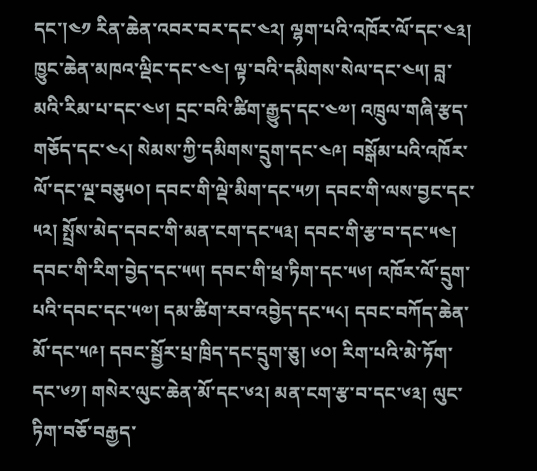དང་།༤༡ རིན་ཆེན་འབར་བར་དང་༤༢། ལྷག་པའི་འཁོར་ལོ་དང་༤༣། ཁྱུང་ཆེན་མཁའ་ལྡིང་དང་༤༤། ལྟ་བའི་དམིགས་སེལ་དང་༤༥། བླ་མའི་རིམ་པ་དང་༤༦། དྲང་བའི་ཚིག་རྒྱུད་དང་༤༧། འཁྲུལ་གཞི་རྩད་གཅོད་དང་༤༨། སེམས་ཀྱི་དམིགས་དྲུག་དང་༤༩། བསྒོམ་པའི་འཁོར་ལོ་དང་ལྔ་བཅུ༥༠། དབང་གི་ལྡེ་མིག་དང་༥༡། དབང་གི་ལས་བྱང་དང་༥༢། སྤྲོས་མེད་དབང་གི་མན་ངག་དང་༥༣། དབང་གི་རྩ་བ་དང་༥༤། དབང་གི་རིག་བྱེད་དང་༥༥། དབང་གི་ཕྲ་ཏིག་དང་༥༦། འཁོར་ལོ་དྲུག་པའི་དབང་དང་༥༧། དམ་ཚིག་རབ་འབྱེད་དང་༥༨། དབང་བཀོད་ཆེན་མོ་དང་༥༩། དབང་སྦྱོར་པྲ་ཁྲིད་དང་དྲུག་ཅུ། ༦༠། རིག་པའི་མེ་ཏོག་དང་༦༡། གསེར་ལུང་ཆེན་མོ་དང་༦༢། མན་ངག་རྩ་བ་དང་༦༣། ལུང་ཏིག་བཅོ་བརྒྱད་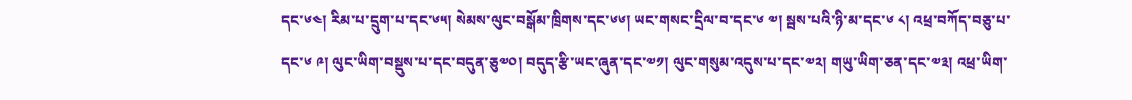དང་༦༤། རིམ་པ་དྲུག་པ་དང་༦༥། སེམས་ལུང་བསྒོམ་ཁྲིགས་དང་༦༦། ཡང་གསང་དྲིལ་བ་དང་༦ ༧། སྦས་པའི་ཉི་མ་དང་༦ ༨། འཕྲ་བཀོད་བཅུ་པ་དང་༦ ༩། ལུང་ཡིག་བསྡུས་པ་དང་བདུན་ཅུ༧༠། བདུད་རྩི་ཡང་ཞུན་དང་༧༡། ལུང་གསུམ་འདུས་པ་དང་༧༢། གཡུ་ཡིག་ཅན་དང་༧༣། འཕྲ་ཡིག་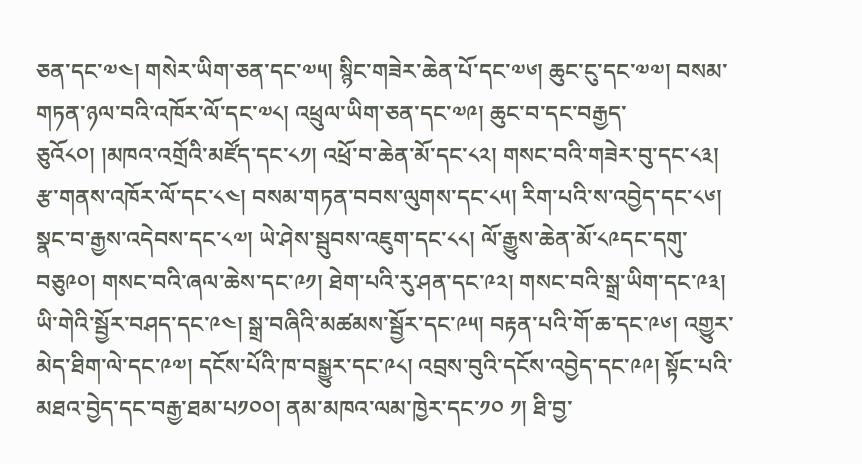ཅན་དང་༧༤། གསེར་ཡིག་ཅན་དང་༧༥། སྙིང་གཟེར་ཆེན་པོ་དང་༧༦། ཆུང་ངུ་དང་༧༧། བསམ་གཏན་ཉལ་བའི་འཁོར་ལོ་དང་༧༨། འཕྲུལ་ཡིག་ཅན་དང་༧༩། ཆུང་བ་དང་བརྒྱད་ཅུའོ༨༠། །མཁའ་འགྲོའི་མཛོད་དང་༨༡། འཕྲོ་བ་ཆེན་མོ་དང་༨༢། གསང་བའི་གཟེར་བུ་དང་༨༣། རྩ་གནས་འཁོར་ལོ་དང་༨༤། བསམ་གཏན་བབས་ལུགས་དང་༨༥། རིག་པའི་ས་འབྱེད་དང་༨༦། སྣང་བ་རྒྱས་འདེབས་དང་༨༧། ཡེ་ཤེས་སྦུབས་འཇུག་དང་༨༨། ལོ་རྒྱུས་ཆེན་མོ་༨༩དང་དགུ་བཅུ༩༠། གསང་བའི་ཞལ་ཆེས་དང་༩༡། ཐེག་པའི་རུ་ཤན་དང་༩༢། གསང་བའི་སྒྲ་ཡིག་དང་༩༣། ཡི་གེའི་སྦྱོར་བཤད་དང་༩༤། སྒྲ་བཞིའི་མཚམས་སྦྱོར་དང་༩༥། བརྟན་པའི་གོ་ཆ་དང་༩༦། འགྱུར་མེད་ཐིག་ལེ་དང་༩༧། དངོས་པོའི་ཁ་བསྒྱུར་དང་༩༨། འབྲས་བུའི་དངོས་འབྱེད་དང་༩༩། སྟོང་པའི་མཐའ་བྱེད་དང་བརྒྱ་ཐམ་པ༡༠༠། ནམ་མཁའ་ལམ་ཁྱེར་དང་༡༠ ༡། ཐི་བྱ་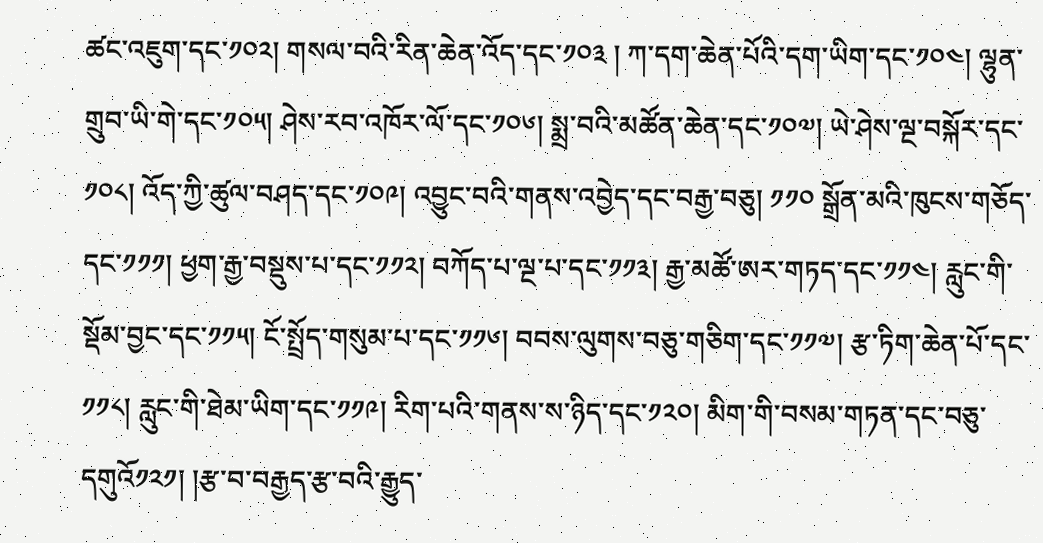ཚང་འཇུག་དང་༡༠༢། གསལ་བའི་རིན་ཆེན་འོད་དང་༡༠༣ ། ཀ་དག་ཆེན་པོའི་དག་ཡིག་དང་༡༠༤། ལྷུན་གྲུབ་ཡི་གེ་དང་༡༠༥། ཤེས་རབ་འཁོར་ལོ་དང་༡༠༦། སྨྲ་བའི་མཚོན་ཆེན་དང་༡༠༧། ཡེ་ཤེས་ལྔ་བསྐོར་དང་༡༠༨། འོད་ཀྱི་ཚུལ་བཤད་དང་༡༠༩། འབྱུང་བའི་གནས་འབྱེད་དང་བརྒྱ་བཅུ། ༡༡༠ སྒྲོན་མའི་ཁུངས་གཅོད་དང་༡༡༡། ཕྱག་རྒྱ་བསྡུས་པ་དང་༡༡༢། བཀོད་པ་ལྔ་པ་དང་༡༡༣། རྒྱ་མཚོ་ཨར་གཏད་དང་༡༡༤། རླུང་གི་སྡོམ་བྱང་དང་༡༡༥། ངོ་སྤྲོད་གསུམ་པ་དང་༡༡༦། བབས་ལུགས་བཅུ་གཅིག་དང་༡༡༧། རྩ་ཏིག་ཆེན་པོ་དང་༡༡༨། རླུང་གི་ཐེམ་ཡིག་དང་༡༡༩། རིག་པའི་གནས་ས་ཉིད་དང་༡༢༠། མིག་གི་བསམ་གཏན་དང་བཅུ་དགུའོ༡༢༡། །རྩ་བ་བརྒྱད་རྩ་བའི་རྒྱུད་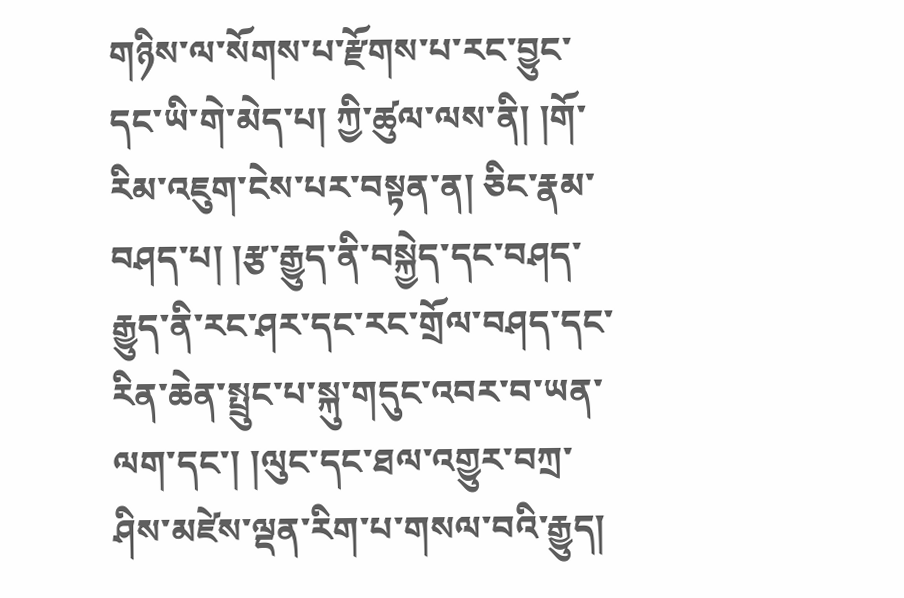གཉིས་ལ་སོགས་པ་རྫོགས་པ་རང་བྱུང་དང་ཡི་གེ་མེད་པ། ཀྱི་ཚུལ་ལས་ནི། །གོ་རིམ་འཇུག་ངེས་པར་བསྟན་ན། ཅིང་རྣམ་བཤད་པ། །རྩ་རྒྱུད་ནི་བསྐྱེད་དང་བཤད་རྒྱུད་ནི་རང་ཤར་དང་རང་གྲོལ་བཤད་དང་རིན་ཆེན་སྤྲུང་པ་སྐུ་གདུང་འབར་བ་ཡན་ལག་དང་། །ལུང་དང་ཐལ་འགྱུར་བཀྲ་ཤིས་མཛེས་ལྡན་རིག་པ་གསལ་བའི་རྒྱུད།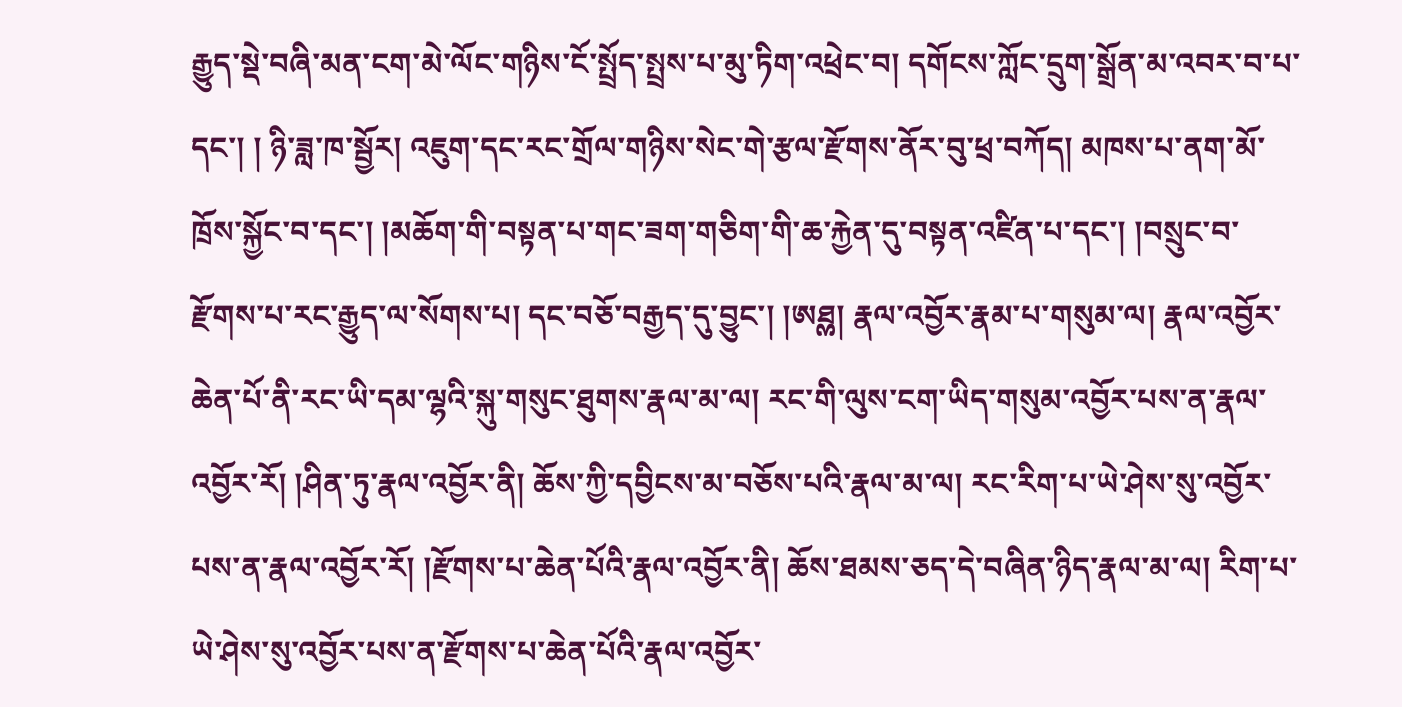རྒྱུད་སྡེ་བཞི་མན་ངག་མེ་ལོང་གཉིས་ངོ་སྤྲོད་སྤྲས་པ་མུ་ཏིག་འཕྲེང་བ། དགོངས་ཀློང་དྲུག་སྒྲོན་མ་འབར་བ་པ་དང་། ། ཉི་ཟླ་ཁ་སྦྱོར། འཇུག་དང་རང་གྲོལ་གཉིས་སེང་གེ་རྩལ་རྫོགས་ནོར་བུ་ཕྲ་བཀོད། མཁས་པ་ནག་མོ་ཁྲོས་སྐྱོང་བ་དང་། །མཆོག་གི་བསྟན་པ་གང་ཟག་གཅིག་གི་ཆ་རྐྱེན་དུ་བསྟན་འཛིན་པ་དང་། །བསྲུང་བ་རྫོགས་པ་རང་རྒྱུད་ལ་སོགས་པ། དང་བཅོ་བརྒྱད་དུ་བྱུང་། །ཨཐྎ། རྣལ་འབྱོར་རྣམ་པ་གསུམ་ལ། རྣལ་འབྱོར་ཆེན་པོ་ནི་རང་ཡི་དམ་ལྷའི་སྐུ་གསུང་ཐུགས་རྣལ་མ་ལ། རང་གི་ལུས་ངག་ཡིད་གསུམ་འབྱོར་པས་ན་རྣལ་འབྱོར་རོ། །ཤིན་ཏུ་རྣལ་འབྱོར་ནི། ཆོས་ཀྱི་དབྱིངས་མ་བཅོས་པའི་རྣལ་མ་ལ། རང་རིག་པ་ཡེ་ཤེས་སུ་འབྱོར་པས་ན་རྣལ་འབྱོར་རོ། །རྫོགས་པ་ཆེན་པོའི་རྣལ་འབྱོར་ནི། ཆོས་ཐམས་ཅད་དེ་བཞིན་ཉིད་རྣལ་མ་ལ། རིག་པ་ཡེ་ཤེས་སུ་འབྱོར་པས་ན་རྫོགས་པ་ཆེན་པོའི་རྣལ་འབྱོར་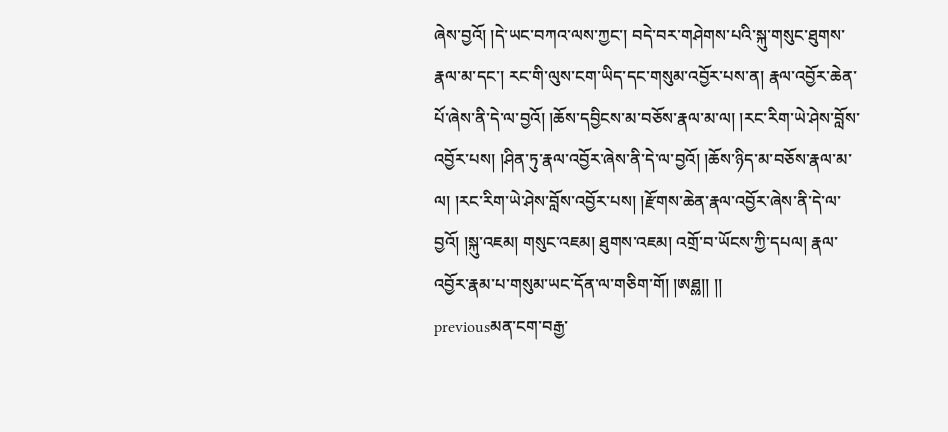ཞེས་བྱའོ། །དེ་ཡང་བཀའ་ལས་ཀྱང་། བདེ་བར་གཤེགས་པའི་སྐུ་གསུང་ཐུགས་རྣལ་མ་དང་། རང་གི་ལུས་ངག་ཡིད་དང་གསུམ་འབྱོར་པས་ན། རྣལ་འབྱོར་ཆེན་པོ་ཞེས་ནི་དེ་ལ་བྱའོ། །ཆོས་དབྱིངས་མ་བཅོས་རྣལ་མ་ལ། །རང་རིག་ཡེ་ཤེས་བློས་འབྱོར་པས། །ཤིན་ཏུ་རྣལ་འབྱོར་ཞེས་ནི་དེ་ལ་བྱའོ། །ཆོས་ཉིད་མ་བཅོས་རྣལ་མ་ལ། །རང་རིག་ཡེ་ཤེས་བློས་འབྱོར་པས། །རྫོགས་ཆེན་རྣལ་འབྱོར་ཞེས་ནི་དེ་ལ་བྱའོ། །སྐུ་འཇམ། གསུང་འཇམ། ཐུགས་འཇམ། འགྲོ་བ་ཡོངས་ཀྱི་དཔལ། རྣལ་འབྱོར་རྣམ་པ་གསུམ་ཡང་དོན་ལ་གཅིག་གོ། །ཨཐྎ།། །།
previousམན་ངག་བརྒྱ་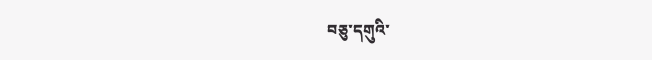བཅུ་དགུའི་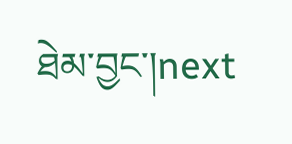ཐེམ་བྱང་།next